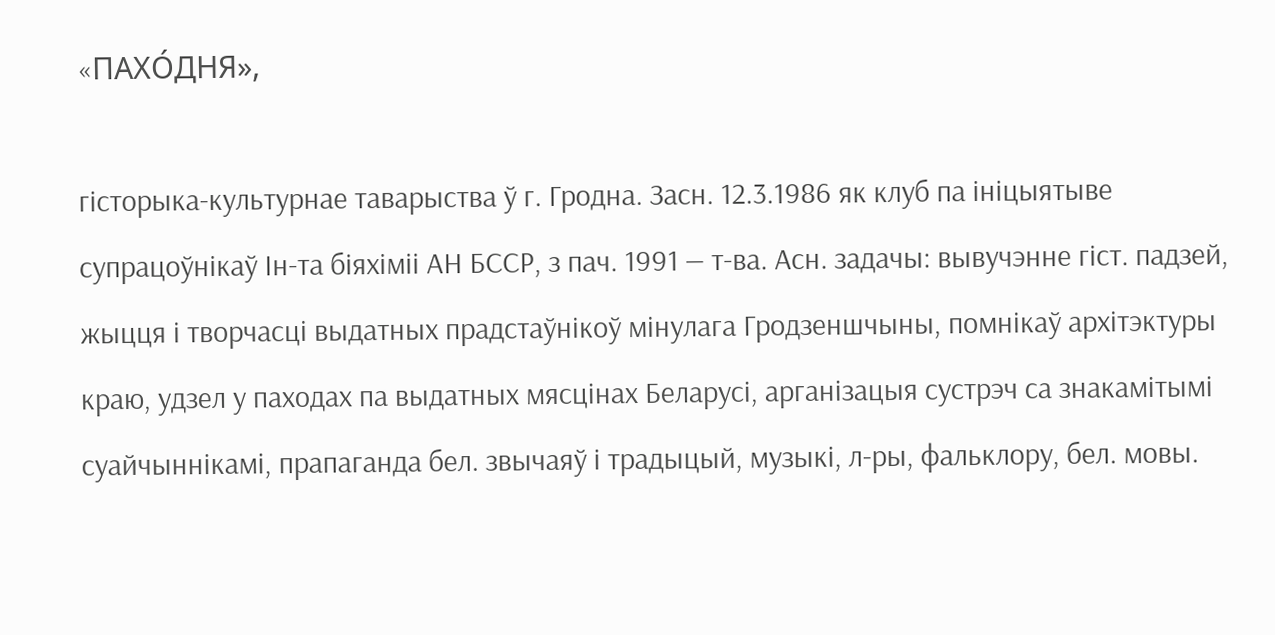«ПАХО́ДНЯ»,

гісторыка-культурнае таварыства ў г. Гродна. Засн. 12.3.1986 як клуб па ініцыятыве супрацоўнікаў Ін-та біяхіміі АН БССР, з пач. 1991 — т-ва. Асн. задачы: вывучэнне гіст. падзей, жыцця і творчасці выдатных прадстаўнікоў мінулага Гродзеншчыны, помнікаў архітэктуры краю, удзел у паходах па выдатных мясцінах Беларусі, арганізацыя сустрэч са знакамітымі суайчыннікамі, прапаганда бел. звычаяў і традыцый, музыкі, л-ры, фальклору, бел. мовы.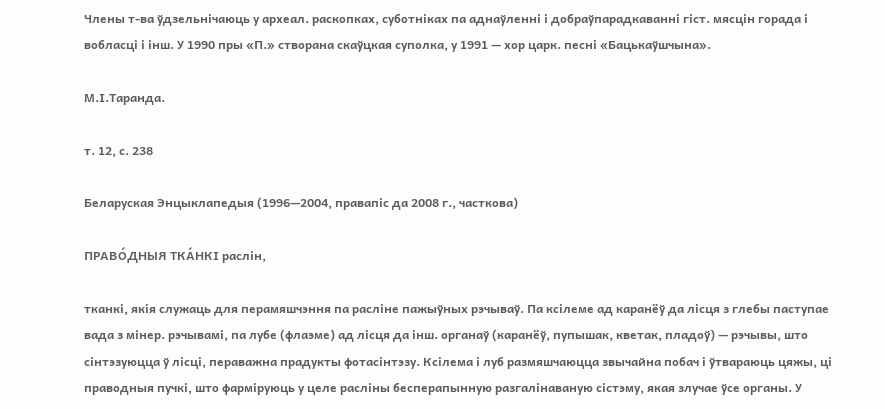Члены т-ва ўдзельнічаюць у археал. раскопках, суботніках па аднаўленні і добраўпарадкаванні гіст. мясцін горада і вобласці і інш. У 1990 пры «П.» створана скаўцкая суполка, у 1991 — хор царк. песні «Бацькаўшчына».

М.І.Таранда.

т. 12, с. 238

Беларуская Энцыклапедыя (1996—2004, правапіс да 2008 г., часткова)

ПРАВО́ДНЫЯ ТКА́НКІ раслін,

тканкі, якія служаць для перамяшчэння па расліне пажыўных рэчываў. Па ксілеме ад каранёў да лісця з глебы паступае вада з мінер. рэчывамі, па лубе (флаэме) ад лісця да інш. органаў (каранёў, пупышак, кветак, пладоў) — рэчывы, што сінтэзуюцца ў лісці, пераважна прадукты фотасінтэзу. Ксілема і луб размяшчаюцца звычайна побач і ўтвараюць цяжы, ці праводныя пучкі, што фарміруюць у целе расліны бесперапынную разгалінаваную сістэму, якая злучае ўсе органы. У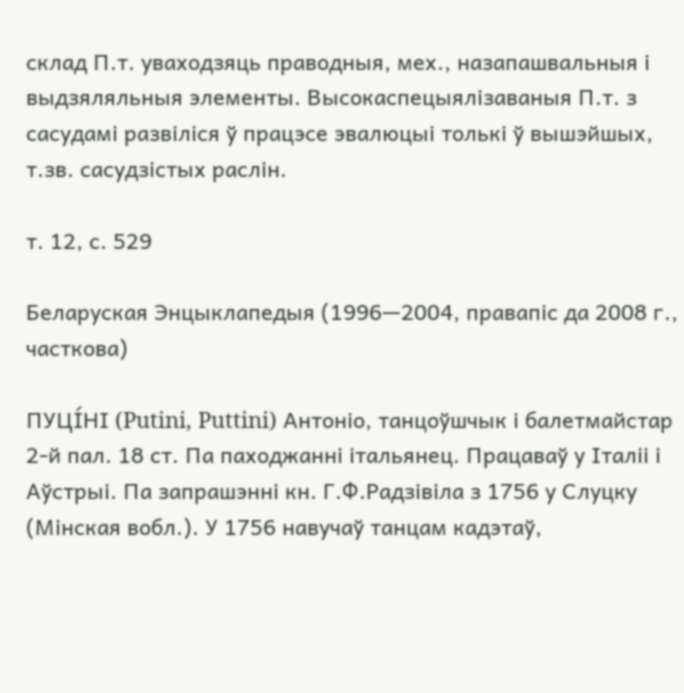склад П.т. уваходзяць праводныя, мех., назапашвальныя і выдзяляльныя элементы. Высокаспецыялізаваныя П.т. з сасудамі развіліся ў працэсе эвалюцыі толькі ў вышэйшых, т.зв. сасудзістых раслін.

т. 12, с. 529

Беларуская Энцыклапедыя (1996—2004, правапіс да 2008 г., часткова)

ПУЦІ́НІ (Putini, Puttini) Антоніо, танцоўшчык і балетмайстар 2-й пал. 18 ст. Па паходжанні італьянец. Працаваў у Італіі і Аўстрыі. Па запрашэнні кн. Г.Ф.Радзівіла з 1756 у Слуцку (Мінская вобл.). У 1756 навучаў танцам кадэтаў,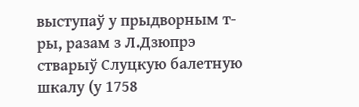выступаў у прыдворным т-ры, разам з Л.Дзюпрэ стварыў Слуцкую балетную шкалу (у 1758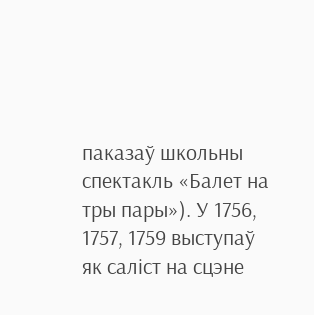паказаў школьны спектакль «Балет на тры пары»). У 1756, 1757, 1759 выступаў як саліст на сцэне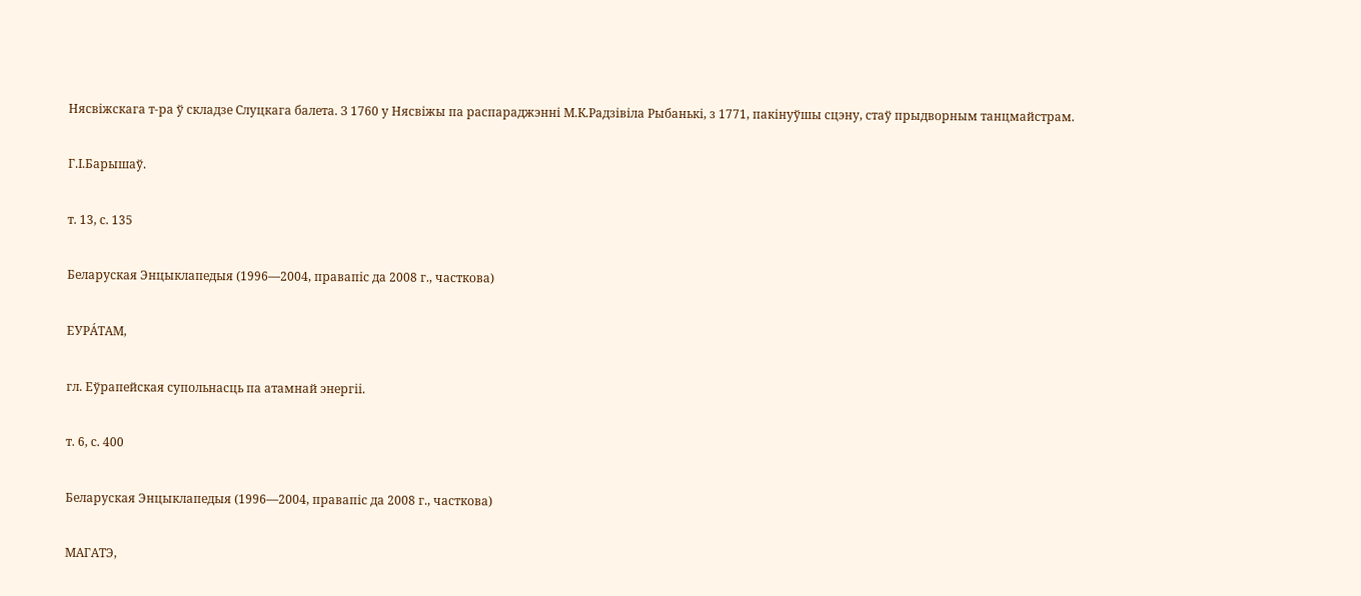Нясвіжскага т-ра ў складзе Слуцкага балета. З 1760 у Нясвіжы па распараджэнні М.К.Радзівіла Рыбанькі, з 1771, пакінуўшы сцэну, стаў прыдворным танцмайстрам.

Г.І.Барышаў.

т. 13, с. 135

Беларуская Энцыклапедыя (1996—2004, правапіс да 2008 г., часткова)

ЕУРА́ТАМ,

гл. Еўрапейская супольнасць па атамнай энергіі.

т. 6, с. 400

Беларуская Энцыклапедыя (1996—2004, правапіс да 2008 г., часткова)

МАГАТЭ,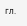гл.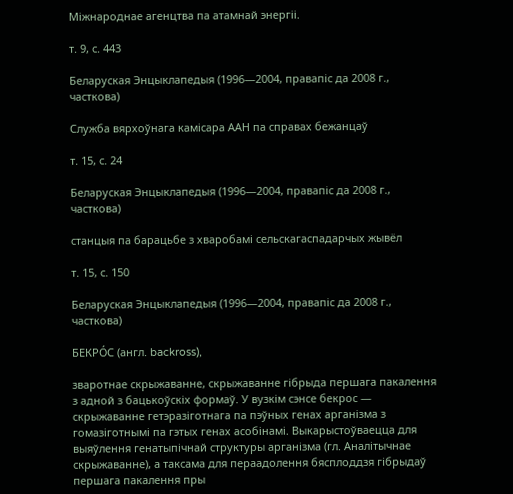Міжнароднае агенцтва па атамнай энергіі.

т. 9, с. 443

Беларуская Энцыклапедыя (1996—2004, правапіс да 2008 г., часткова)

Служба вярхоўнага камісара ААН па справах бежанцаў

т. 15, с. 24

Беларуская Энцыклапедыя (1996—2004, правапіс да 2008 г., часткова)

станцыя па барацьбе з хваробамі сельскагаспадарчых жывёл

т. 15, с. 150

Беларуская Энцыклапедыя (1996—2004, правапіс да 2008 г., часткова)

БЕКРО́С (англ. backross),

зваротнае скрыжаванне, скрыжаванне гібрыда першага пакалення з адной з бацькоўскіх формаў. У вузкім сэнсе бекрос — скрыжаванне гетэразіготнага па пэўных генах арганізма з гомазіготнымі па гэтых генах асобінамі. Выкарыстоўваецца для выяўлення генатыпічнай структуры арганізма (гл. Аналітычнае скрыжаванне), а таксама для пераадолення бясплоддзя гібрыдаў першага пакалення пры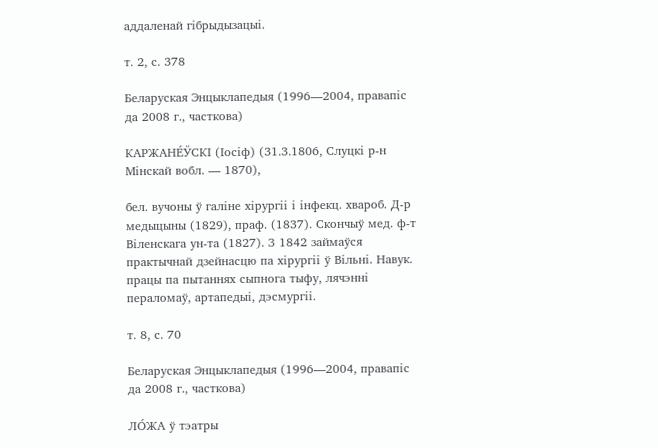аддаленай гібрыдызацыі.

т. 2, с. 378

Беларуская Энцыклапедыя (1996—2004, правапіс да 2008 г., часткова)

КАРЖАНЕ́ЎСКІ (Іосіф) (31.3.1806, Слуцкі р-н Мінскай вобл. — 1870),

бел. вучоны ў галіне хірургіі і інфекц. хвароб. Д-р медыцыны (1829), праф. (1837). Скончыў мед. ф-т Віленскага ун-та (1827). З 1842 займаўся практычнай дзейнасцю па хірургіі ў Вільні. Навук. працы па пытаннях сыпнога тыфу, лячэнні пераломаў, артапедыі, дэсмургіі.

т. 8, с. 70

Беларуская Энцыклапедыя (1996—2004, правапіс да 2008 г., часткова)

ЛО́ЖА ў тэатры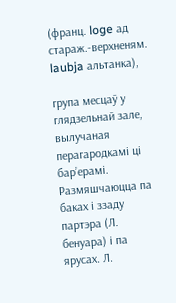(франц. loge ад стараж.-верхненям. laubja альтанка),

група месцаў у глядзельнай зале, вылучаная перагародкамі ці бар’ерамі. Размяшчаюцца па баках і ззаду партэра (Л. бенуара) і па ярусах. Л.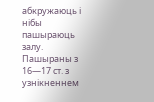абкружаюць і нібы пашыраюць залу. Пашыраны з 16—17 ст. з узнікненнем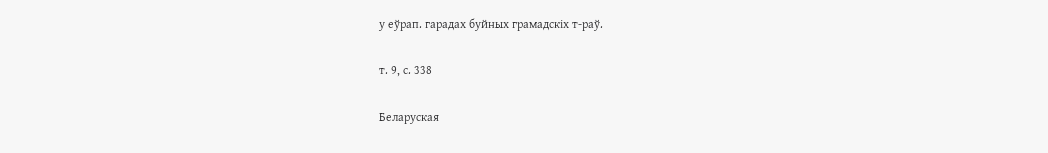у еўрап. гарадах буйных грамадскіх т-раў.

т. 9, с. 338

Беларуская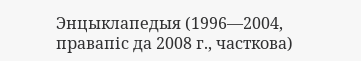Энцыклапедыя (1996—2004, правапіс да 2008 г., часткова)